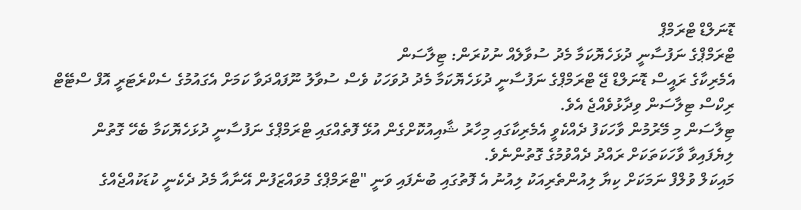ޑޮނަލްޑް ޓްރަމްޕް
ޓްރަމްޕްގެ ނަފުސާނީ ދުޅަހެޔޮކަމާ މެދު ސުވާލެއް ނުކުރަން: ޓިލާސަން
އެމެރިކާގެ ރައީސް ޑޮނަލްޑް ޖޭ ޓްރަމްޕްގެ ނަފުސާނީ ދުޅަހެޔޮކަމާ މެދު ދުވަހަކު ވެސް ސުވާލު ނޫފައްދަވާ ކަމަށް އެގައުމުގެ ސެކްރެޓަރީ އޮފް ސްޓޭޓް ރިކްސް ޓިލާސަން ވިދާޅުވެއްޖެ އެވެ.
ޓިލާސަން މި މޭރުމުން ވާހަކަފު ދެއްކެވީ އެމެރިކާގައި މިހާރު ޝާއިއުކޮށްގެން އުޅޭ ފޮތެއްގައި ޓްރަމްޕްގެ ނަފުސާނީ ދުޅަހެޔޮކަމާ ބެހޭ ގޮތުން ލިޔެފައިވާ ވާހަކަތަކަށް ރައްދު ދެއްވުމުގެ ގޮތުންނެވެ.
މައިކަލް ވުލްފް ނަމަކަށް ކިޔާ ލިއުންތެރިއަކު ލިއުނު އެ ފޮތުގައި ބުނެފައި ވަނީ "ޓްރަމްޕްގެ މުވައްޒަފުން އޭނާއާ މެދު ދެކެނީ ކުޑަކުއްޖެއްގެ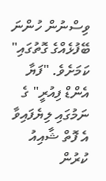ވިސްނުން ހުންނަ ބޭފުޅެއްގެ ގޮތުގައި" ކަމަށެވެ. "ފަޔާ އެންޑް ފިއުރީ" ގެ ނަމުގައި ލިޔެފައިވާ އެ ފޮތް ޝާއިއު ކުރުން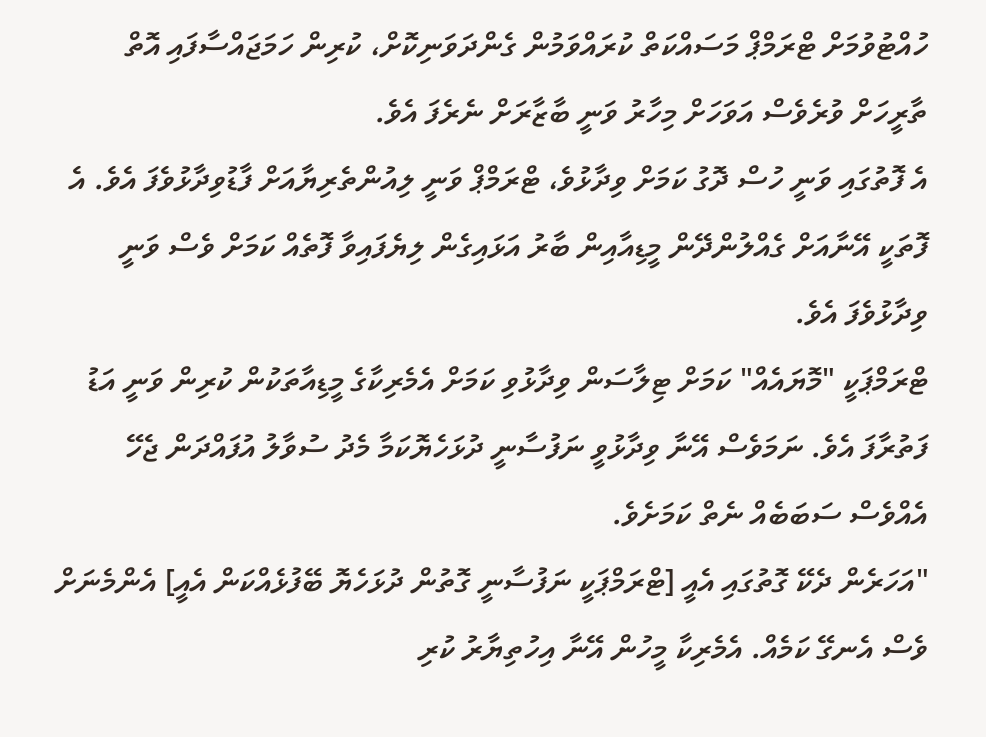ހުއްޓުވުމަށް ޓްރަމްޕް މަސައްކަތް ކުރައްވަމުން ގެންދަވަނިކޮށް، ކުރިން ހަމަޖައްސާފައި އޮތް ތާރީހަށް ވުރެވެސް އަވަހަށް މިހާރު ވަނީ ބާޒާރަށް ނެރެފަ އެވެ.
އެ ފޮތުގައި ވަނީ ހުސް ދޮގު ކަމަށް ވިދާޅުވެ، ޓްރަމްޕް ވަނީ ލިއުންތެރިޔާއަށް ފާޑުވިދާޅުވެފަ އެވެ. އެ ފޮތަކީ އޭނާއަށް ގެއްލުންދޭން މީޑިއާއިން ބާރު އަޅައިގެން ލިޔެފައިވާ ފޮތެއް ކަމަށް ވެސް ވަނީ ވިދާޅުވެފަ އެވެ.
ޓްރަމްޕަކީ "މޮޔައެއް" ކަމަށް ޓިލާސަން ވިދާޅުވި ކަމަށް އެމެރިކާގެ މީޑިއާތަކުން ކުރިން ވަނީ އަޑު ފަތުރާފަ އެވެ. ނަމަވެސް އޭނާ ވިދާޅުވީ ނަފުސާނީ ދުޅަހެޔޮކަމާ މެދު ސުވާލު އުފައްދަން ޖެހޭ އެއްވެސް ސަބަބެއް ނެތް ކަމަށެވެ.
"އަހަރެން ދެކޭ ގޮތުގައި އެއީ [ޓްރަމްޕަކީ ނަފުސާނީ ގޮތުން ދުޅަހެޔޮ ބޭފުޅެއްކަން އެއީ] އެންމެނަށް ވެސް އެނގޭ ކަމެއް. އެމެރިކާ މީހުން އޭނާ އިހުތިޔާރު ކުރި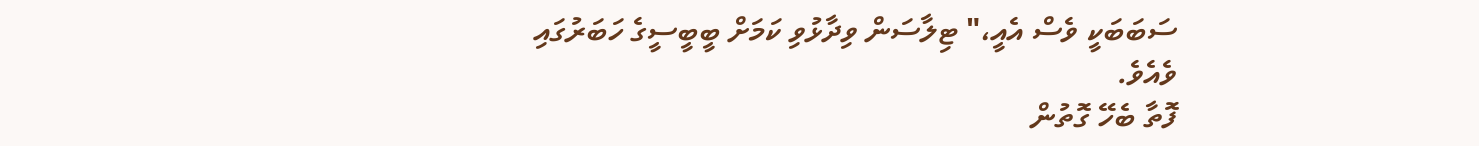ސަބަބަކީ ވެސް އެއީ،" ޓިލާސަން ވިދާޅުވި ކަމަށް ބީބީސީގެ ހަބަރުގައި ވެއެވެ.
ފޮތާ ބެހޭ ގޮތުން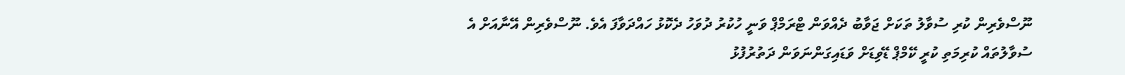ނޫސްވެރިން ކުރި ސުވާލު ތަކަށް ޖަވާބު ދެއްވަން ޓްރަމްޕް ވަނީ ހުކުރު ދުވަހު ދެކޮޅު ހައްދަވާފަ އެވެ. ނޫސްވެރިން އޭނާއަށް އެ ސުވާލުތައް ކުރިމަތި ކުރީ ކޭމްޕް ޑޭވިޑަށް ވަޑައިގަންނަވަން ދަތުރުފުޅު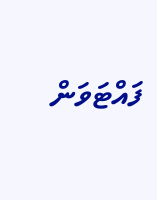ފައްޓަވަން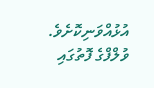އުޅުއްވަނިކޮށެވެ.
ވުލްފްގެ ފޮތުގައި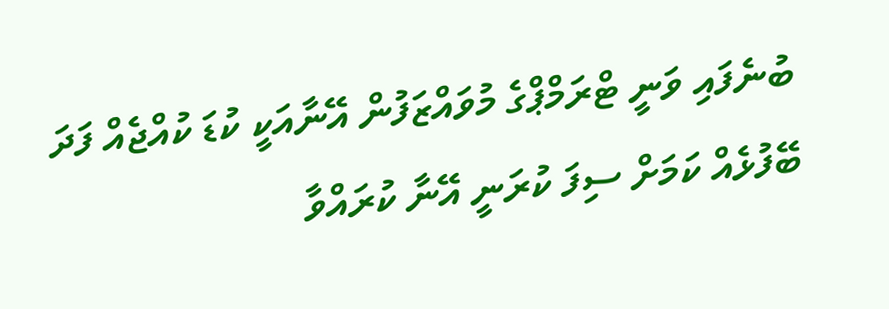ބުނެފައި ވަނީ ޓްރަމްޕްގެ މުވައްޒަފުން އޭނާއަކީ ކުޑަ ކުއްޖެއް ފަދަ ބޭފުޅެއް ކަމަށް ސިފަ ކުރަނީ އޭނާ ކުރައްވާ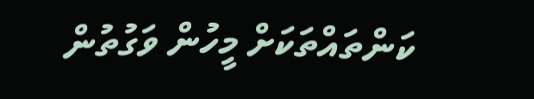ކަންތައްތަކަށް މީހުން ވަގުތުން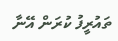ތައުރީފު ކުރަން އޭނާ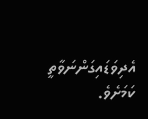އެދިވަޑައިގަންނަވާތީ ކަމަށެވެ.